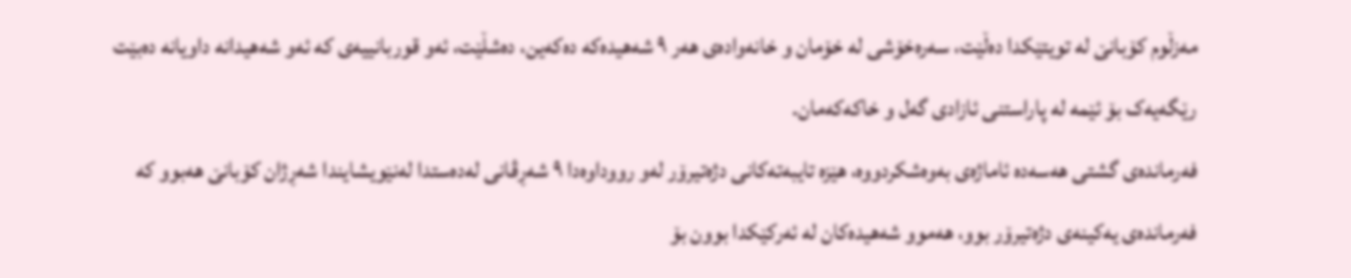مەزڵوم کۆبانێ لە تویتێکدا دەڵێت، سەرەخۆشی لە خۆمان و خانەوادەی ھەر ٩ شەھیدەکە دەکەین، دەشڵێت، ئەو قوربانییەی کە ئەو شەھیدانە داویانە دەبێت رێگەیەک بۆ ئێمە لە پاراستنی ئازادی گەل و خاکەکەمان.
فەرماندەی گشتی ھەسەدە ئاماژەی بەوەشکردووە، ھێزە تایبەتەکانی دژەتیرۆر لەو رووداوەدا ٩ شەڕڤانی لەدەستدا لەنێویشایندا شەڕژان کۆبانێ ھەبوو کە فەرماندەی یەکینەی دژەتیرۆر بوو، ھەموو شەھیدەکان لە ئەرکێکدا بوون بۆ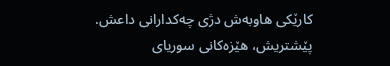کارێکی ھاوبەش دژی چەکدارانی داعش.
پێشتریش، ھێزەکانی سوریای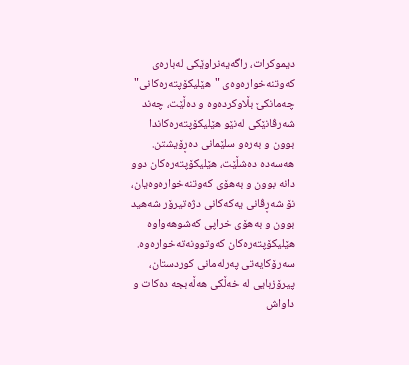دیموکرات، راگەیەنراوێکی لەبارەی کەوتنەخوارەوەی "ھێلیکۆپتەرەکانی" چەمانکێ بڵاوکردەوە و دەڵێت، چەند شەرڤانێکی لەنێو هێلیکۆپتەرەکاندا بوون و بەرەو سلێمانی دەڕۆیشتن.
ھەسەدە دەشڵێت، هێلیکۆپتەرەکان دوو دانە بوون و بەهۆی کەوتنەخوارەوەیان، نۆ شەڕڤانی یەکەکانی دژەتیرۆر شەھید بوون و بەھۆی خراپی کەشوھەواوە ھێلیکۆپتەرەکان کەوتوونەتەخوارەوە.
سەرۆکایەتی پەرلەمانی کوردستان، پیرۆزبایی لە خەڵکی ھەڵەبجە دەکات و داواش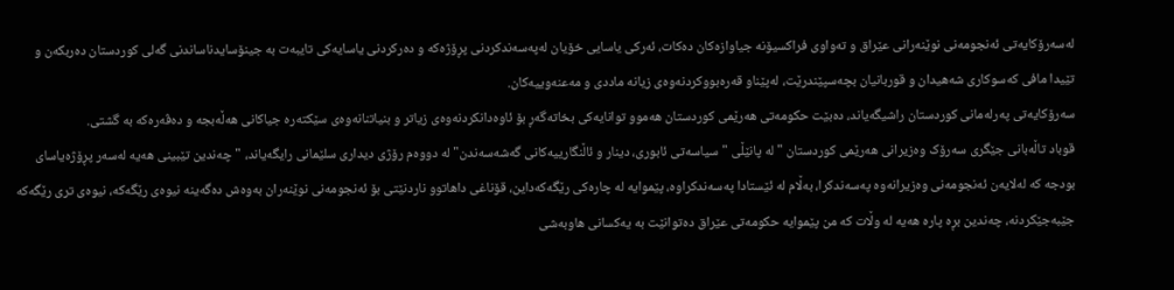لەسەرۆکایەتی ئەنجومەنی نوێنەرانی عێراق و تەواوی فراکسیۆنە جیاوازەکان دەکات، ئەرکی یاسایی خۆیان لەپەسەندکردنی پڕۆژەکە و دەرکردنی یاسایەکی تایبەت بە جینۆسایدناساندنی گەلی کوردستان دەربکەن و تێیدا مافی کەسوکاری شەھیدان و قوربانیان بچەسپێندرێت، لەپێناو قەرەبووکردنەوەی زیانە ماددی و مەعنەوییەکان.
سەرۆکایەتی پەرلەمانی کوردستان راشیگەیاند، دەبێت حکومەتی ھەرێمی کوردستان ھەموو توانایەکی بخاتەگەڕ بۆ ئاوەدانکردنەوەی زیاتر و بنیاتنانەوەی سێکتەرە جیاکانی ھەڵەبجە و دەڤەرەکە بە گشتی.
قوباد تاڵەبانی جێگری سەرۆک وەزیرانی ھەرێمی کوردستان "لە پانێڵی "سیاسەتی ئابوری، دینار و ئاڵنگارییەکانی گەشەسەندن" لە دووەم رۆژی دیداری سلێمانی رایگەیاند، "چەندین تێبینی ھەیە لەسەر پڕۆژەیاسای بودجە کە لەلایەن ئەنجومەنی وەزیرانەوە پەسەندکرا، بەڵام لە ئێستادا پەسەندکراوە، پێموایە لە چارەکی رێگەکەداین، قۆناغی داھاتوو ناردنێتی بۆ ئەنجومەنی نوێنەران بەوەش دەگەینە نیوەی رێگەکە، نیوەی تری رێگەکە جێبەجێکردنە، چەندین بڕە پارە ھەیە لە وڵات کە من پێموایە حکومەتی عێراق دەتوانێت بە یەکسانی ھاوبەشی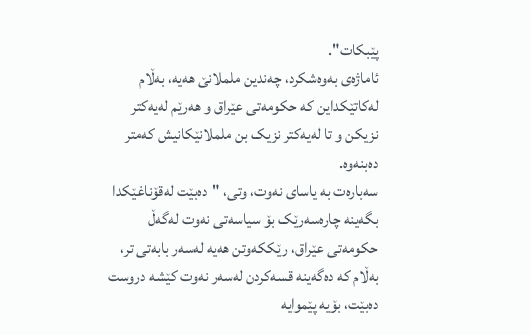پێبکات".
ئاماژەی بەوەشکرد، چەندین ململانێ ھەیە، بەڵام لەکاتێکداین کە حکومەتی عێراق و ھەرێم لەیەکتر نزیکن و تا لەیەکتر نزیک بن ململانێکانیش کەمتر دەبنەوە.
سەبارەت بە یاسای نەوت، وتی، "دەبێت لەقۆناغێکدا بگەینە چارەسەرێک بۆ سیاسەتی نەوت لەگەڵ حکومەتی عێراق، رێککەوتن ھەیە لەسەر بابەتی تر، بەڵام کە دەگەینە قسەکردن لەسەر نەوت کێشە دروست دەبێت، بۆیە پێموایە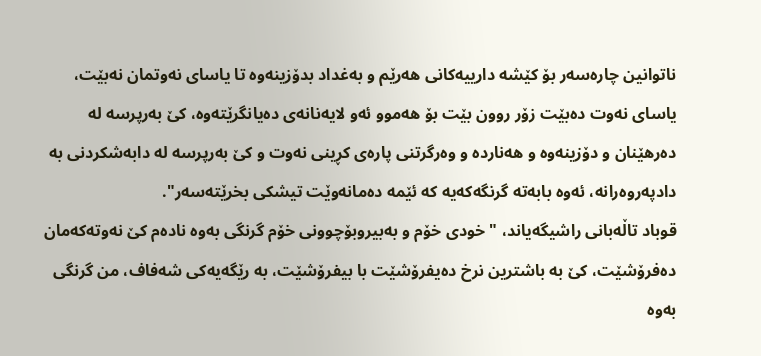ناتوانین چارەسەر بۆ کێشە دارییەکانی ھەرێم و بەغداد بدۆزینەوە تا یاسای نەوتمان نەبێت، یاسای نەوت دەبێت زۆر روون بێت بۆ ھەموو ئەو لایەنانەی دەیانگرێتەوە، کێ بەرپرسە لە دەرھێنان و دۆزینەوە و ھەناردە و وەرگرتنی پارەی کڕینی نەوت و کێ بەرپرسە لە دابەشکردنی بە دادپەروەرانە، ئەوە بابەتە گرنگەکەیە کە ئێمە دەمانەوێت تیشکی بخرێتەسەر".
قوباد تاڵەبانی راشیگەیاند، "خودی خۆم و بەبیروبۆچوونی خۆم گرنگی بەوە نادەم کێ نەوتەکەمان دەفرۆشێت، کێ بە باشترین نرخ دەیفرۆشێت با بیفرۆشێت، بە رێگەیەکی شەفاف، من گرنگی بەوە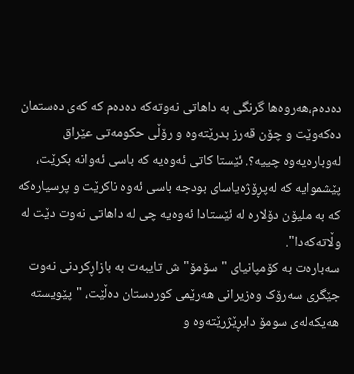دەدەم،ھەروەھا گرنگی بە داھاتی نەوتەکە دەدەم کە کەی دەستمان دەکەوێت و چۆن قەرز بدرێتەوە و رۆڵی حکومەتی عێراق لەوبارەیەوە چییە؟. ئێستا کاتی ئەوەیە کە باسی ئەوانە بکرێت، پێشموایە کە لەپڕۆژەیاسای بودجە باسی ئەوە ناکرێت و پرسیارەکە کە بە ملیۆن دۆلارە لە ئێستادا ئەوەیە چی لە داھاتی نەوت دێت لە وڵاتەکەدا".
سەبارەت بە کۆمپانیای "سۆمۆ"ش تایبەت بە بازاڕکردنی نەوت جێگری سەرۆک وەزیرانی ھەرێمی کوردستان دەڵێت، "پێویستە ھەیکەلەی سومۆ دابڕێژرێتەوە و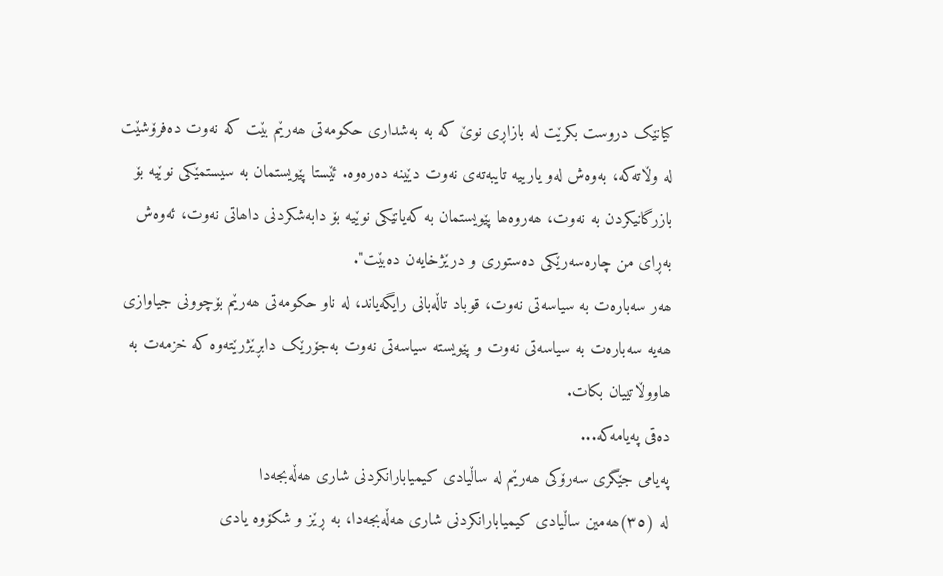کیانێک دروست بکرێت لە بازاڕی نوێ کە بە بەشداری حکومەتی ھەرێم بێت کە نەوت دەفرۆشێت لە وڵاتەکە، بەوەش لەو یارییە تایبەتەی نەوت دێینە دەرەوە. ئێستا پێویستمان بە سیستمێکی نوێیە بۆ بازرگانیکردن بە نەوت، ھەروەھا پێویستمان بە کەیانێکی نوێیە بۆ دابەشکردنی داھاتی نەوت، ئەوەش بەڕای من چارەسەرێکی دەستوری و درێژخایەن دەبێت".
ھەر سەبارەت بە سیاسەتی نەوت، قوباد تاڵەبانی رایگەیاند، لە ناو حکومەتی ھەرێم بۆچوونی جیاوازی ھەیە سەبارەت بە سیاسەتی نەوت و پێویستە سیاسەتی نەوت بەجۆرێک دابڕێژرێتەوە کە خزمەت بە ھاووڵاتییان بکات.
دەقی پەیامەکە...
پەیامی جێگری سەرۆکی ھەرێم لە ساڵیادی کیمیابارانکردنی شاری ھەڵەبجەدا
لە (٣٥)ھەمین ساڵیادی کیمیابارانکردنی شاری ھەڵەبجەدا، بە ڕێز و شکۆوە یادی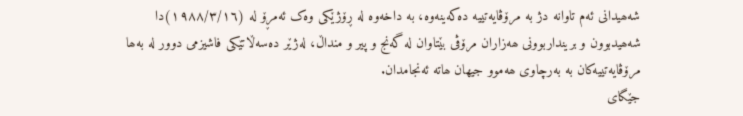شەھیدانی ئەم تاوانە دژ بە مرۆڤایەتییە دەکەینەوە، بە داخەوە لە ڕۆژێکی وەک ئەمڕۆ لە (١٩٨٨/٣/١٦)دا شەھیدبوون و برینداربوونی ھەزاران مرۆڤی بێتاوان لە گەنج و پیر و منداڵ، لەژێر دەسەڵاتێکی فاشیزمی دوور لە بەھا مرۆڤایەتییەکان بە بەرچاوی ھەموو جیھان ھاتە ئەنجامدان.
جێگای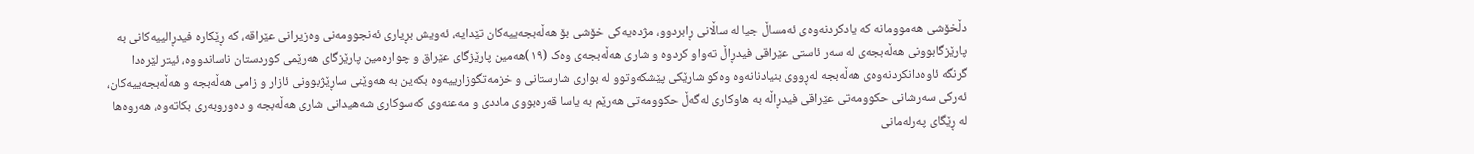دڵخۆشی ھەموومانە کە یادکردنەوەی ئەمساڵ جیا لە ساڵانی ڕابردوو، مژدەیەکی خۆشی بۆ ھەڵەبجەییەکان تێدایە، ئەویش بڕیاری ئەنجوومەنی وەزیرانی عێراقە، کە ڕێکارە فیدڕالییەکانی بە پارێزگابوونی ھەڵەبجەی لە سەر ئاستی عێراقی فیدڕاڵ تەواو کردوە و شاری ھەڵەبجەی وەک (١٩)ھەمین پارێزگای عێراق و چوارەمین پارێزگای ھەرێمی کوردستان ناساندووە، ئیتر لێرەدا گرنگە ئاوەدانکردنەوەی ھەڵەبجە لەڕووی بنیادنانەوە وەکو شارێکی پێشکەوتوو لە بواری شارستانی و خزمەتگوزارییەوە بکەین بە ھەوێنی ساڕێژبوونی ئازار و زامی ھەڵەبجە و ھەڵەبجەییەکان، ئەرکی سەرشانی حکوومەتی عێراقی فیدڕاڵە بە ھاوکاری لەگەڵ حکوومەتی ھەرێم بە یاسا قەرەبووی ماددی و مەعنەوی کەسوکاری شەھیدانی شاری ھەڵەبجە و دەوروبەری بکاتەوە، ھەروەھا لە ڕێگای پەرلەمانی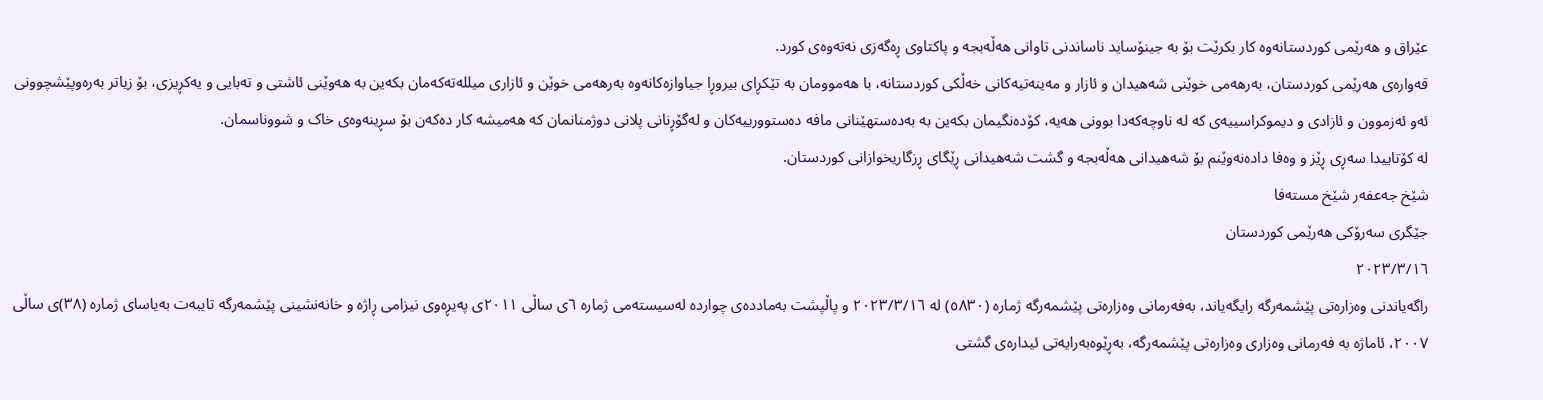عێراق و ھەرێمی کوردستانەوە کار بکرێت بۆ بە جینۆساید ناساندنی تاوانی ھەڵەبجە و پاکتاوی ڕەگەزی نەتەوەی کورد.
قەوارەی ھەرێمی کوردستان، بەرھەمی خوێنی شەھیدان و ئازار و مەینەتیەکانی خەڵکی کوردستانە، با ھەموومان بە تێکڕای بیروڕا جیاوازەکانەوە بەرھەمی خوێن و ئازاری میللەتەکەمان بکەین بە ھەوێنی ئاشتی و تەبایی و یەکڕیزی، بۆ زیاتر بەرەوپێشچوونی ئەو ئەزموون و ئازادی و دیموکراسییەی کە لە ناوچەکەدا بوونی ھەیە، کۆدەنگیمان بکەین بە بەدەستھێنانی مافە دەستوورییەکان و لەگۆڕنانی پلانی دوژمنانمان کە ھەمیشە کار دەکەن بۆ سڕینەوەی خاک و شووناسمان.
لە کۆتاییدا سەڕی ڕێز و وەفا دادەنەوێنم بۆ شەھیدانی ھەڵەبجە و گشت شەھیدانی ڕێگای ڕزگاریخوازانی کوردستان.
شێخ جەعفەر شێخ مستەفا
جێگری سەرۆکی ھەرێمی کوردستان
٢٠٢٣/٣/١٦
راگەیاندنی وەزارەتی پێشمەرگە رایگەیاند، بەفەرمانی وەزارەتی پێشمەرگە ژمارە (٥٨٣٠) لە ٢٠٢٣/٣/١٦ و پاڵپشت بەماددەی چواردە لەسیستەمی ژمارە ٦ی ساڵی ٢٠١١ی پەیڕەوی نیزامی ڕاژە و خانەنشینی پێشمەرگە تایبەت بەیاسای ژمارە (٣٨)ی ساڵی ٢٠٠٧، ئاماژە بە فەرمانی وەزاری وەزارەتی پێشمەرگە، بەڕێوەبەرایەتی ئیدارەی گشتی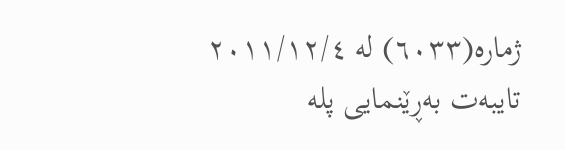ژمارە(٦٠٣٣) لە ٢٠١١/١٢/٤ تایبەت بەڕێنمایی پلە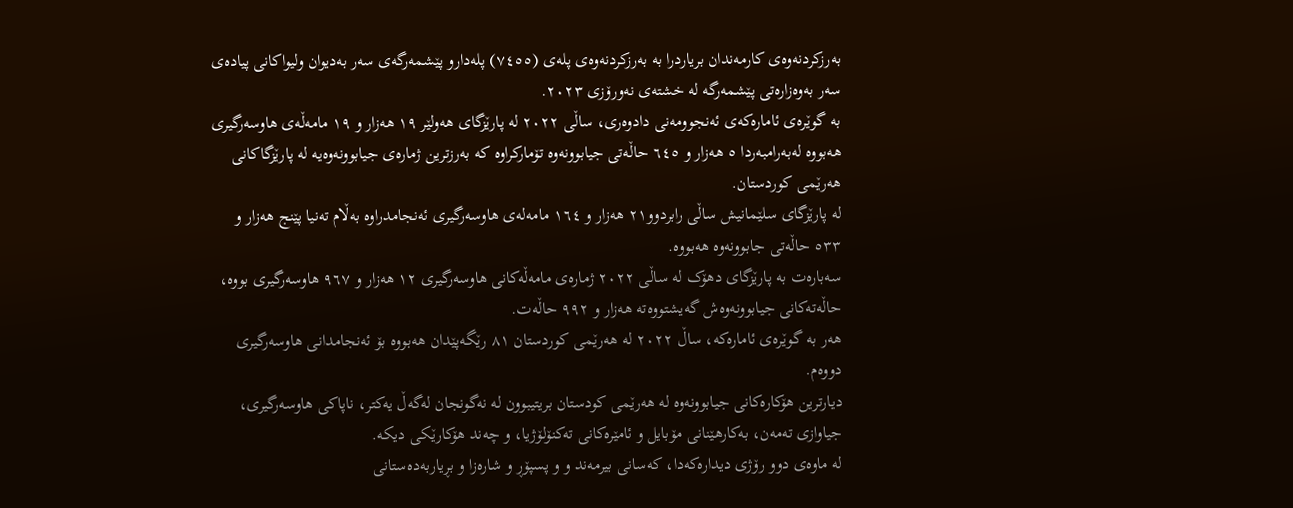بەرزکردنەوەی کارمەندان بریاردرا بە بەرزکردنەوەی پلەی (٧٤٥٥) پلەدارو پێشمەرگەی سەر بەدیوان ولیواکانی پیادەی سەر بەوەزارەتی پێشمەرگە لە خشتەی نەورۆزی ٢٠٢٣.
بە گوێرەی ئامارەکەی ئەنجوومەنی دادوەری، ساڵی ٢٠٢٢ لە پارێزگای ھەولێر ١٩ ھەزار و ١٩ مامەڵەی ھاوسەرگیری ھەبووە لەبەرامبەردا ٥ ھەزار و ٦٤٥ حاڵەتی جیابوونەوە تۆمارکراوە کە بەرزترین ژمارەی جیابوونەوەیە لە پارێزگاکانی ھەرێمی کوردستان.
لە پارێزگای سلێمانیش ساڵی رابردوو٢١ ھەزار و ١٦٤ مامەلەی ھاوسەرگیری ئەنجامدراوە بەڵام تەنیا پێنج ھەزار و ٥٣٣ حاڵەتی جابوونەوە ھەبووە.
سەبارەت بە پارێزگای دھۆک لە ساڵی ٢٠٢٢ ژمارەی مامەڵەکانی ھاوسەرگیری ١٢ ھەزار و ٩٦٧ ھاوسەرگیری بووە، حاڵەتەکانی جیابوونەوەش گەیشتووەتە ھەزار و ٩٩٢ حاڵەت.
ھەر بە گوێرەی ئامارەکە، ساڵ ٢٠٢٢ لە ھەرێمی کوردستان ٨١ رێگەپێدان ھەبووە بۆ ئەنجامدانی ھاوسەرگیری دووەم.
دیارترین ھۆکارەکانی جیابوونەوە لە ھەرێمی کودستان بریتیبوون لە نەگونجان لەگەڵ یەکتر، ناپاکی ھاوسەرگیری، جیاوازی تەمەن، بەکارھێنانی مۆبایل و ئامێرەکانی تەکنۆلۆژیا، و چەند ھۆکارێکی دیکە.
لە ماوەی دوو رۆژی دیدارەکەدا، کەسانی بیرمەند و و پسپۆڕ و شارەزا و بڕیاربەدەستانی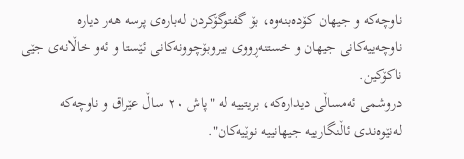ناوچەکە و جیھان کۆدەبنەوە، بۆ گفتوگۆکردن لەبارەی پرسە ھەر دیارە ناوچەییەکانی جیھان و خستنەڕووی بیروبۆچوونەکانی ئێستا و ئەو خاڵانەی جێی ناکۆکین.
دروشمی ئەمساڵی دیدارەکە، بریتییە لە "پاش ٢٠ ساڵ عێراق و ناوچەکە لەنێوەندی ئاڵنگارییە جیھانییە نوێیەکان".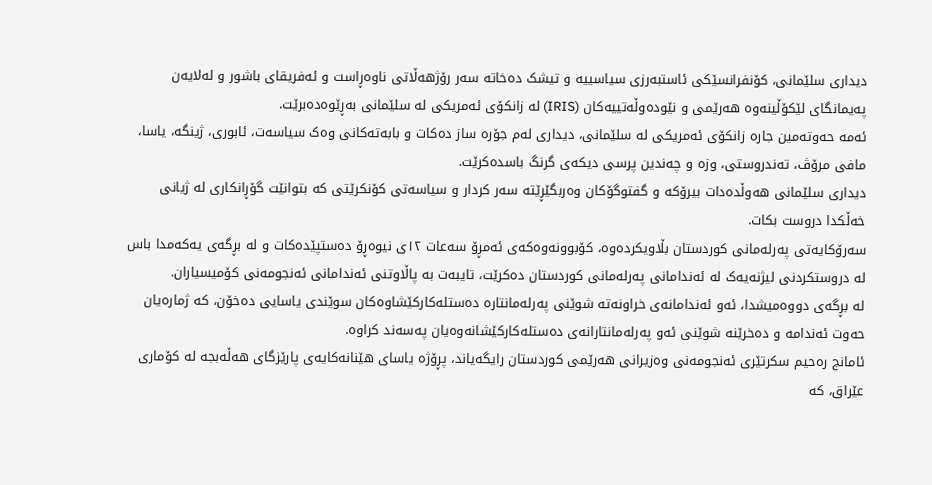دیداری سلێمانی، کۆنفرانسێکی ئاستبەرزی سیاسییە و تیشک دەخاتە سەر رۆژھەڵاتی ناوەڕاست و ئەفریقای باشور و لەلایەن پەیمانگای لێکۆڵینەوە ھەرێمی و نێودەوڵەتییەکان (IRIS) لە زانکۆی ئەمریکی لە سلێمانی بەڕێوەدەبرێت.
ئەمە حەوتەمین جارە زانکۆی ئەمریکی لە سلێمانی، دیداری لەم جۆرە ساز دەکات و بابەتەکانی وەک سیاسەت، ئابوری، ژینگە، یاسا، مافی مرۆڤ، تەندروستی، وزە و چەندین پرسی دیکەی گرنگ باسدەکرێت.
دیداری سلێمانی ھەوڵدەدات بیرۆکە و گفتوگۆکان وەربگێڕێتە سەر کردار و سیاسەتی کۆنکرێتی کە بتوانێت گۆڕانکاری لە ژیانی خەڵکدا دروست بکات.
سەرۆکایەتی پەرلەمانی کوردستان بڵاویکردەوە، کۆبوونەوەکەی ئەمڕۆ سەعات ١٢ی نیوەڕۆ دەستپێدەکات و لە بڕگەی یەکەمدا باس لە دروستکردنی لیژنەیەک لە ئەندامانی پەرلەمانی کوردستان دەکرێت، تایبەت بە پاڵاوتنی ئەندامانی ئەنجومەنی کۆمیسیاران.
لە بڕگەی دووەمیشدا، ئەو ئەندامانەی خراونەتە شوێنی پەرلەمانتارە دەستلەکارکێشاوەکان سوێندی یاسایی دەخۆن، کە ژمارەیان حەوت ئەندامە و دەخرێنە شوێنی ئەو پەرلەمانتارانەی دەستلەکارکێشانەوەیان پەسەند کراوە.
ئامانج رەحیم سکرتێری ئەنجومەنی وەزیرانی ھەرێمی کوردستان رایگەیاند، پڕۆژە یاسای ھێنانەکایەی پارێزگای ھەڵەبجە لە کۆماری عێراق، کە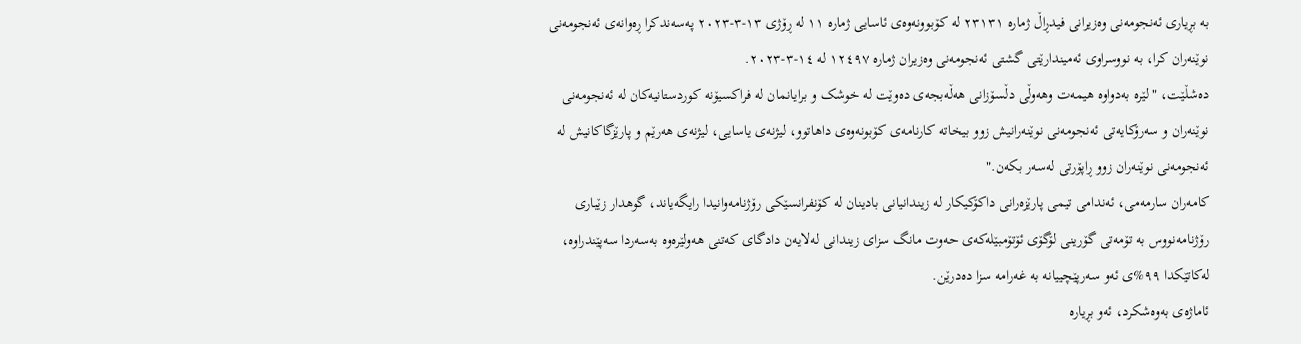بە بڕیاری ئەنجومەنی وەزیرانی فیدڕاڵ ژمارە ٢٣١٣١ لە کۆبوونەوەی ئاسایی ژمارە ١١ لە ڕۆژی ١٣-٣-٢٠٢٣ پەسەندکرا ڕەوانەی ئەنجومەنی نوێنەران کرا، بە نووسراوی ئەمیندارێتی گشتی ئەنجومەنی وەزیران ژمارە ١٢٤٩٧ لە ١٤-٣-٢٠٢٣.
دەشڵێت، "لێرە بەدواوە ھیمەت وھەوڵی دڵسۆزانی ھەڵەبجەی دەوێت لە خوشک و برایانمان لە فراکسیۆنە کوردستانیەکان لە ئەنجومەنی نوێنەران و سەرۆکایەتی ئەنجومەنی نوێنەرانیش زوو بیخاتە کارنامەی کۆبونەوەی داھاتوو، لیژنەی یاسایی، لیژنەی ھەرێم و پارێزگاکانیش لە ئەنجومەنی نوێنەران زوو ڕاپۆرتی لەسەر بکەن."
کامەران سارمەمی، ئەندامی تیمی پارێزەرانی داکۆکیکار لە زیندانیانی بادینان لە کۆنفرانسێکی رۆژنامەوانیدا رایگەیاند، گوھدار زێباری رۆژنامەنووس بە تۆمەتی گۆرینی لۆگۆی ئۆتۆمبێلەکەی حەوت مانگ سزای زیندانی لەلایەن دادگای کەتنی ھەولێرەوە بەسەردا سەپێندراوە، لەکاتێکدا ٩٩%ی ئەو سەرپێچییانە بە غەرامە سزا دەدرێن.
ئاماژەی بەوەشکرد، ئەو بڕیارە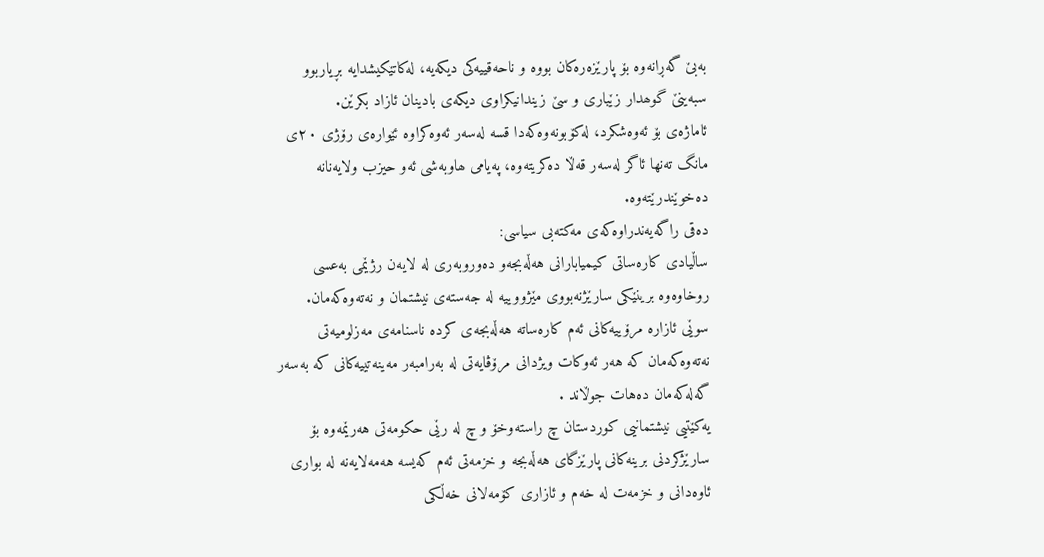بەبێ گەڕانەوە بۆ پارێزەرەکان بووە و ناحەقییەکی دیکەیە، لەکاتێکیشدایە بڕیاربوو سبەینێ گوھدار زێباری و سێ زیندانیکراوی دیکەی بادینان ئازاد بکرێن.
ئاماژەی بۆ ئەوەشکرد، لەکۆبونەوەکەدا قسە لەسەر ئەوەکراوە ئێوارەی رۆژی ٢٠ی مانگ تەنھا ئاگر لەسەر قەڵا دەکریتەوە، پەیامی ھاوبەشی ئەو حیزب ولایەنانە دەخوێندرێتەوە.
دەقی راگەیەندراوەکەی مەکتەبی سیاسی:
ساڵیادى کارەساتی کیمیابارانى هەڵەبجەو دەوروبەری لە لایەن رژێمی بەعسی روخاوەوە برینێکی سارێژنەبووی مێژووییە لە جەستەی نیشتمان و نەتەوەکەمان.
سوێی ئازارە مرۆییەکانی ئەم کارەساتە هەڵەبجەى کردە ناسنامەى مەزلومیەتى نەتەوەکەمان کە هەر ئەوکات ویژدانی مرۆڤایەتی لە بەرامبەر مەینەتییەکانی کە بەسەر گەلەکەمان دەهات جوڵاند .
یەکێتیى نیشتمانیى کوردستان چ راستەوخۆ و چ لە رێی حکومەتی هەرێمەوە بۆ سارێژکردنی برینەکانی پارێزگای هەڵەبجە و خزمەتی ئەم کەیسە هەمەلایەنە لە بواری ئاوەدانی و خزمەت لە خەم و ئازاری کۆمەلانی خەڵکی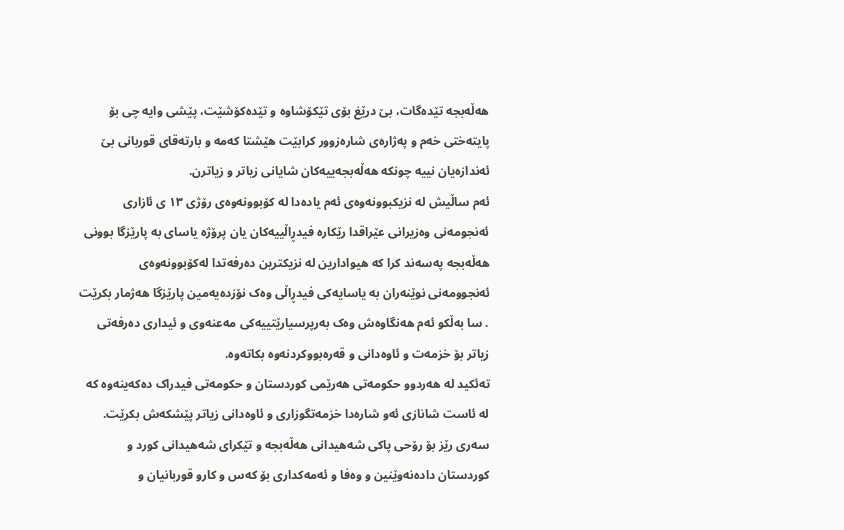هەڵەبجە تێدەگات، بێ درێغ بۆی تێکۆشاوە و تێدەکۆشێت، پێشی وایە چی بۆ پایتەختی خەم و پەژارەی شارەزوور کرابێت هێشتا کەمە و بارتەقای قوربانی بێ ئەندازەیان نییە چونکە هەڵەبجەییەکان شایانی زیاتر و زیاترن.
ئەم ساڵیش لە نزیکبوونەوەی ئەم یادەدا لە کۆبوونەوەی رۆژی ١٣ ی ئازاری ئەنجومەنی وەزیرانی عێراقدا رێکارە فیدڕاڵییەکان یان پرۆژە یاسای بە پارێزگا بوونی هەڵەبجە پەسەند کرا کە هیوادارین لە نزیکترین دەرفەتدا لەکۆبوونەوەی ئەنجوومەنی نوێنەران بە یاسایەکی فیدڕاڵی وەک نۆزدەیەمین پارێزگا هەژمار بکرێت . سا بەڵکو ئەم هەنگاوەش وەک بەرپرسیارێتییەکی مەعنەوی و ئیداری دەرفەتی زیاتر بۆ خزمەت و ئاوەدانی و قەرەبووکردنەوە بکاتەوە.
تەئکید لە هەردوو حکومەتى هەرێمى کوردستان و حکومەتی فیدراک دەکەینەوە کە لە ئاست شانازى ئەو شارەدا خزمەتگوزاری و ئاوەدانی زیاتر پێشکەش بکرێت.
سەری رێز بۆ رۆحى پاکى شەهیدانى هەڵەبجە و تێکراى شەهیدانى کورد و کوردستان دادەنەوێنین و وەفا و ئەمەکدارى بۆ کەس و کارو قوربانیان و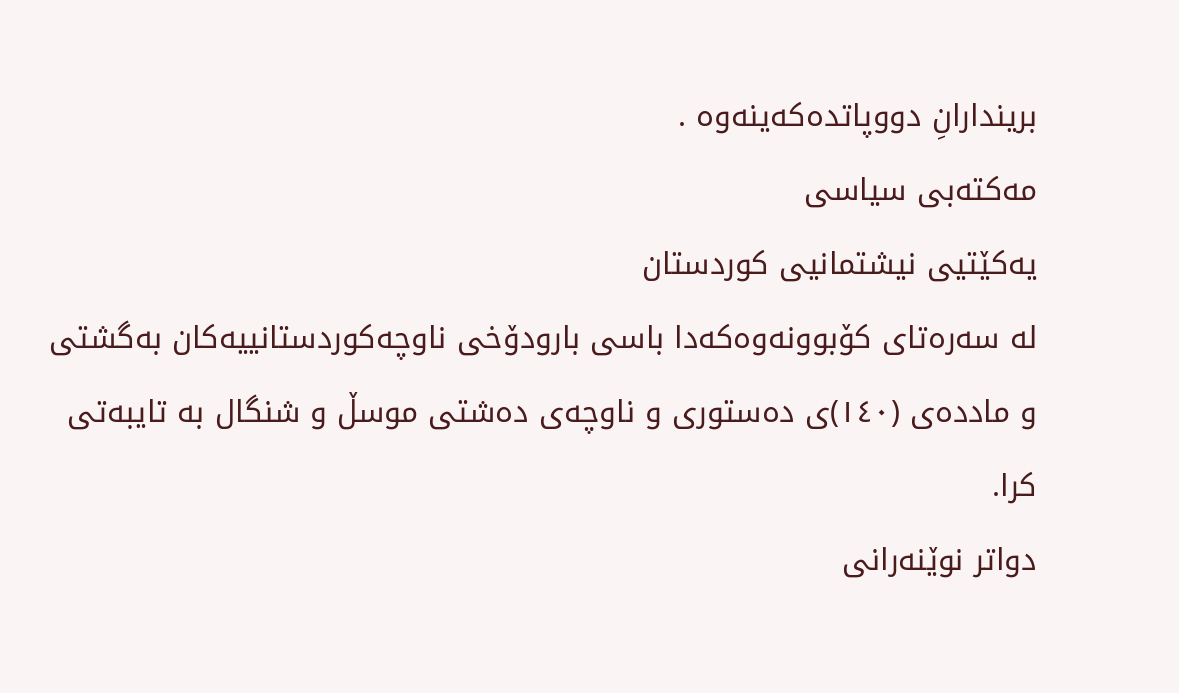بریندارانِ دووپاتدەکەینەوە .
مەکتەبى سیاسى
یەکێتیی نیشتمانیى کوردستان
لە سەرەتای کۆبوونەوەکەدا باسی بارودۆخی ناوچەکوردستانییەکان بەگشتی و ماددەی (۱٤۰)ی دەستوری و ناوچەی دەشتی موسڵ و شنگال بە تایبەتی کرا.
دواتر نوێنەرانی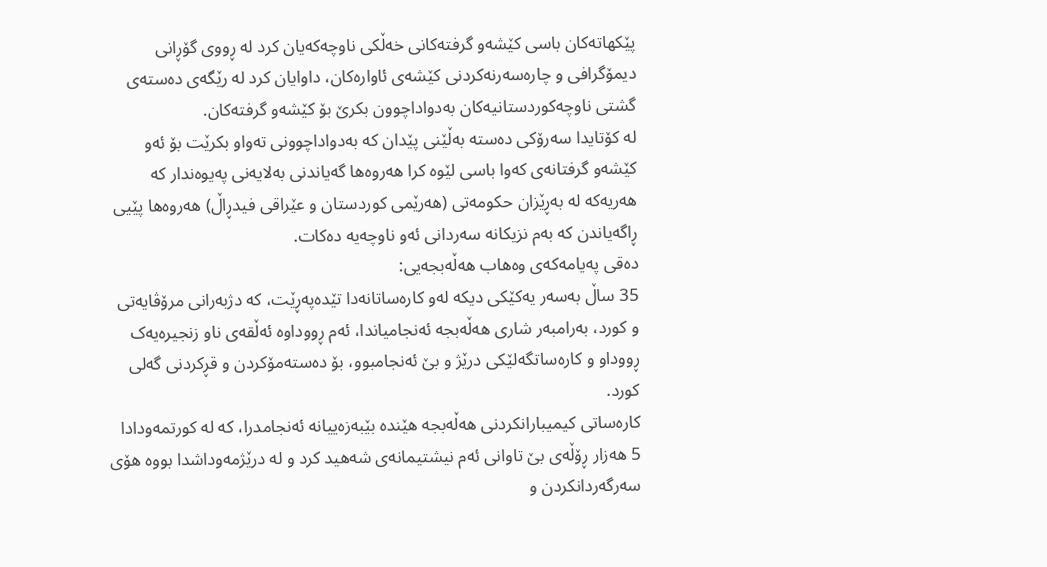پێکهاتەکان باسی کێشەو گرفتەکانی خەڵکی ناوچەکەیان کرد لە ڕووی گۆڕانی دیمۆگرافی و چارەسەرنەکردنی کێشەی ئاوارەکان، داوایان کرد لە رێگەی دەستەی گشتی ناوچەکوردستانیەکان بەدواداچوون بکرێ بۆ کێشەو گرفتەکان.
لە کۆتایدا سەرۆکی دەستە بەڵێنی پێدان کە بەدواداچوونی تەواو بکرێت بۆ ئەو کێشەو گرفتانەی کەوا باسی لێوە کرا هەروەها گەیاندنی بەلایەنی پەیوەندار کە هەریەکە لە بەڕێزان حکومەتی (هەرێمی کوردستان و عێراقی فیدڕاڵ) هەروەها پێیی ڕاگەیاندن کە بەم نزیکانە سەردانی ئەو ناوچەیە دەکات.
دەقی پەیامەکەی وەهاب هەڵەبجەیی:
35 ساڵ بەسەر یەکێکی دیکە لەو کارەساتانەدا تێدەپەڕێت، کە دژبەرانی مرۆڤایەتی و کورد، بەرامبەر شاری هەڵەبجە ئەنجامیاندا، ئەم ڕووداوە ئەڵقەی ناو زنجیرەیەک ڕووداو و کارەساتگەلێکی درێژ و بێ ئەنجامبوو، بۆ دەستەمۆکردن و قڕکردنی گەلی کورد.
کارەساتی کیمیبارانکردنی هەڵەبجە هێندە بێبەزەییانە ئەنجامدرا، کە لە کورتمەودادا 5 هەزار ڕۆڵەی بێ تاوانی ئەم نیشتیمانەی شەهید کرد و لە درێژمەوداشدا بووە هۆی سەرگەردانکردن و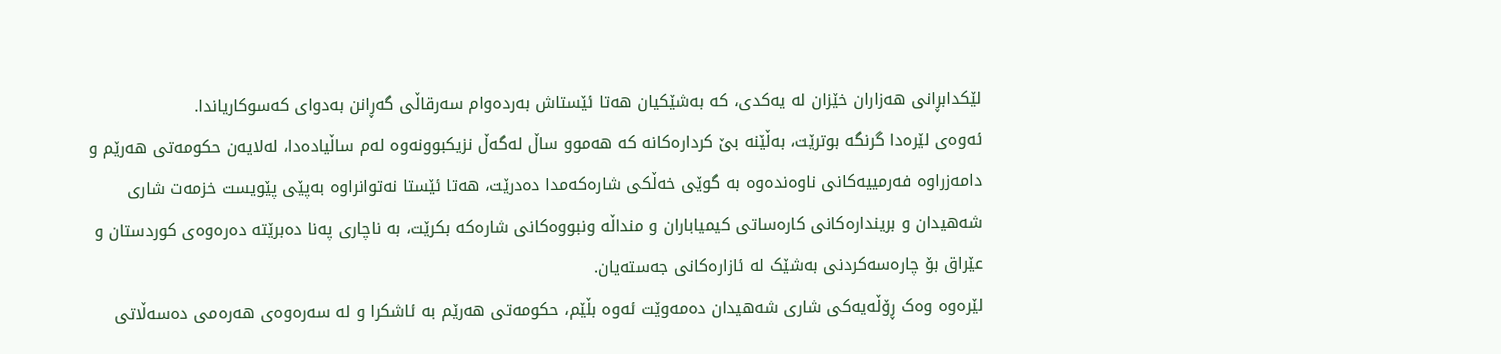لێکدابڕانی هەزاران خێزان لە یەکدی، کە بەشێکیان هەتا ئێستاش بەردەوام سەرقاڵی گەڕانن بەدوای کەسوکاریاندا.
ئەوەی لێرەدا گرنگە بوترێت، بەڵێنە بێ کردارەکانە کە هەموو ساڵ لەگەڵ نزیکبوونەوە لەم ساڵیادەدا، لەلایەن حکومەتی هەرێم و دامەزراوە فەرمییەکانی ناوەندەوە بە گوێی خەڵکی شارەکەمدا دەدرێت، هەتا ئێستا نەتوانراوە بەپێی پێویست خزمەت شاری شەهیدان و بریندارەکانی کارەساتی کیمیاباران و منداڵە ونبووەکانی شارەکە بکرێت، بە ناچاری پەنا دەبرێتە دەرەوەی کوردستان و عێراق بۆ چارەسەکردنی بەشێک لە ئازارەکانی جەستەیان.
لێرەوە وەک ڕۆڵەیەکی شاری شەهیدان دەمەوێت ئەوە بڵێم، حکومەتی هەرێم بە ئاشکرا و لە سەرەوەی هەرەمی دەسەڵاتی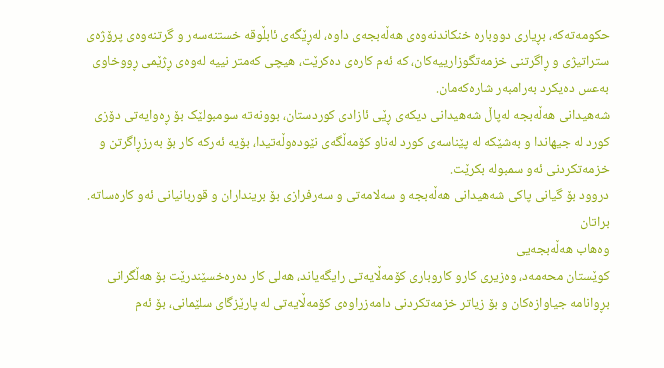حکومەتەکە، بڕیاری دووبارە خنکاندنەوەی هەڵەبجەی داوە، لەڕێگەی ئابڵوقە خستنەسەر و گرتنەوەی پرۆژەی ستراتیژی و ڕاگرتنی خزمەتگوزارییەکان، کە ئەم کارەی دەکرێت، هیچی کەمتر نییە لەوەی ڕژێمی ڕووخاوی بەعس دەیکرد بەرامبەر شارەکەمان.
شەهیدانی هەڵەبجە لەپاڵ شەهیدانی دیکەی ڕێی ئازادی کوردستان، بوونەتە سومبولێک بۆ ڕەوایەتی دۆزی کورد لە جیهاندا و بەشێکە لە پێناسەی کورد لەناو کۆمەڵگەی نێودەوڵەتیدا، بۆیە ئەرکە کار بۆ بەرزڕاگرتن و خزمەتکردنی ئەو سمبولە بکرێت.
دروود بۆ گیانی پاکی شەهیدانی هەڵەبجە و سەلامەتی و سەرفرازی بۆ برینداران و قوربانیانی ئەو کارەساتە.
براتان
وەهاب هەڵەبجەیی
کوێستان محەمەد، وەزیری کارو کاروباری کۆمەڵایەتی رایگەیاند، ھەلی کار دەرەخسێندرێت بۆ ھەڵگرانی بڕوانامە جیاوازەکان و بۆ زیاتر خزمەتکردنی دامەزراوەی کۆمەڵایەتی لە پارێزگای سلێمانی، بۆ ئەم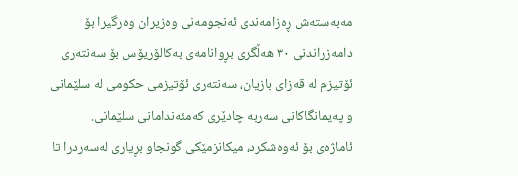مەبەستەش ڕەزامەندی ئەنجومەنی وەزیران وەرگیرا بۆ دامەزراندنی ٣٠ ھەڵگری بڕوانامەی بەکالۆریۆس بۆ سەنتەری ئۆتیزم لە قەزای بازیان، سەنتەری ئۆتیزمی حکومی لە سلێمانی و پەیمانگاکانی سەربە چادێری کەمئەندامانی سلێمانی.
ئاماژەی بۆ ئەوەشکرد، میکانزمێکی گونجاو بڕیاری لەسەردرا تا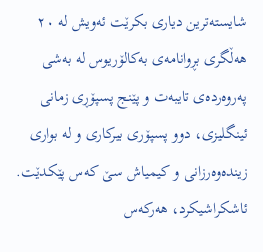شایستەترین دیاری بکرێت ئەویش لە ٢٠ ھەڵگری بڕوانامەی بەکالۆریوس لە بەشی پەروەردەی تایبەت و پێنج پسپۆڕی زمانی ئینگلیزی، دوو پسپۆری بیرکاری و لە بواری زیندەوەرزانی و کیمیاش سێ کەس پێکدێت.
ئاشکراشیکرد، ھەرکەس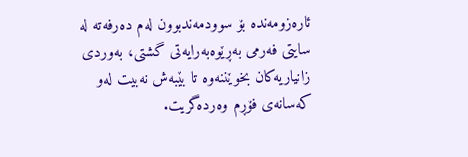ئارەزومەندە بۆ سوودمەندبوون لەم دەرفەتە لە سایتی فەرمی بەڕێوەبەرایەتی گشتی، بەوردی زانیاریەکان بخوێننەوە تا بێبەش نەبیت لەو کەسانەی فۆڕم وەردەگریت.